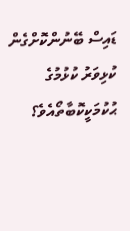ޑައިސް ބޭނުންކޮށްގެން ކުޅިވަރު ކުޅުމުގެ ޙުކުމަކީކޮބާތޯއެވެ؟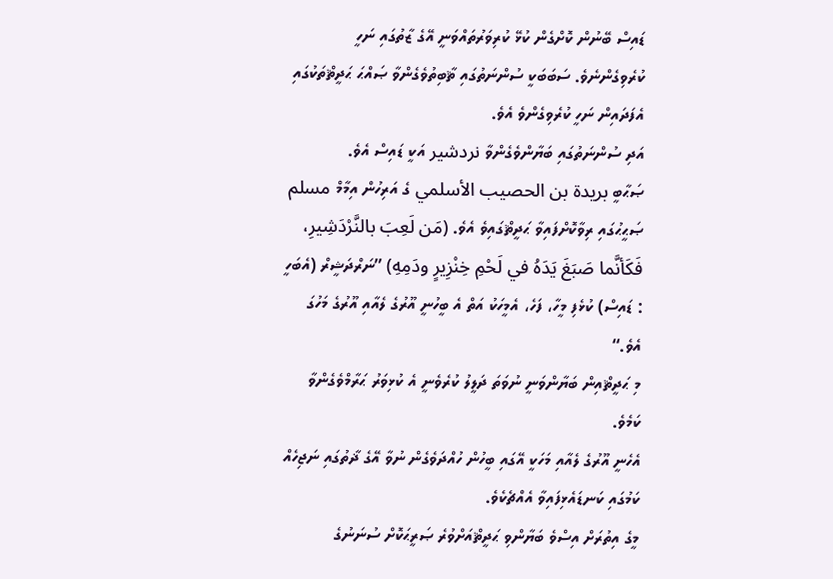ޑައިސް ބޭނުން ކޮށްގެން ކުޅޭ ކުރިވަރުތައްވަނީ އޭގެ ޒާތުގައި ނަހީ ކުރެވިގެންނެވެ. ސަބަބަކީ ސުންނަތުގައި ޘާބިތުވެގެންވާ ޞައްޙަ ޙަދީޘްތަކުގައި އެފަދައިން ނަހީ ކުރެވިގެންވެ އެވެ.
އަދި ސުންނަތުގައި ބަޔާންވެގެންވާ نردشير އަކީ ޑައިސް އެވެ.
ޞަޙާބީ بريدة بن الحصيب الأسلمي ގެ އަރިހުން އިމާމް مسلم ޞަޙީޙުގައި ރިވާކޮށްފައިވާ ޙަދީޘްގައިވެ އެވެ. (مَن لَعِبَ بالنَّرْدَشِيرِ، فَكَأنَّما صَبَغَ يَدَهُ في لَحْمِ خِنْزِيرٍ ودَمِهِ) ”ނަރްދަޝީރް (އެބަހީ : ޑައިސް) ކުޅެފި މީހާ، ފަހެ، އެމީހަކު އަތް އެ ބީހުނީ އޫރުގެ ލެއާއި އޫރުގެ މަހުގަ އެވެ.“
މި ޙަދީޘްއިން ބަޔާންވަނީ ނުވަތަ ދަލީލު ކުރެވެނީ އެ ކުޅިވަރު ޙަރާމްވެގެންވާ ކަމެވެ.
އެހެނީ އޫރުގެ ލެއާއި މަހަކީ އޭގައި ބީހުން ހުއްދަވެގެން ނުވާ އޭގެ ޛާތުގައި ނަޖިހެއް ކަމުގައި ކަނޑައެޅިފައިވާ އެއްޗެކެވެ.
މީގެ އިތުރަށް އިސްވެ ބަޔާންވި ޙަދީޘްއަށްވުރެ ޞަރީޙަކޮށް ސުނަނުގެ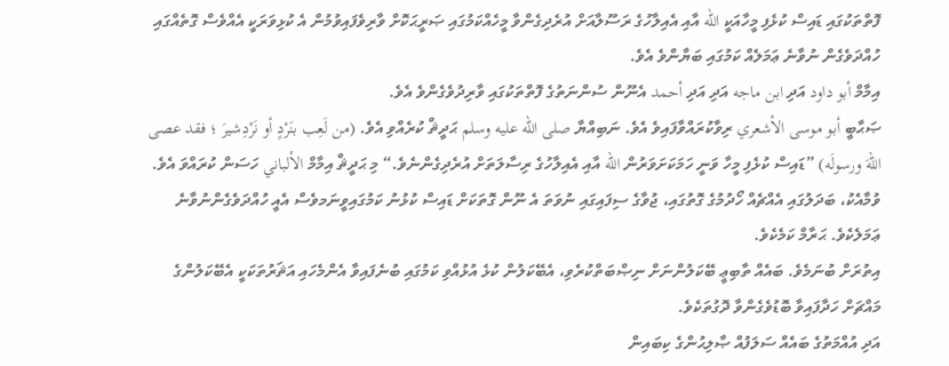ފޮތްތަކުގައި ޑައިސް ކުޅެފި މީހާއަކީ الله އާއި އެއިލާހުގެ ރަސޫލާއަށް އުރެދިގެންވާ މީހެއްކަމުގައި ޞަރީޙަކޮށް ވާރިވެފައިވުމުން އެ ކުޅިވަރަކީ އެއްވެސް ގޮތެއްގައި ހުއްދަވެގެން ނުވާނެ ޢަމަލެއް ކަމުގައި ބަޔާންވެ އެވެ.
އިމާމް أبو داود އަދި ابن ماجه އަދި އަދި أحمد އެނޫން ސުންނަތުގެ ފޮތްތަކުގައި ވާރިދުވެގެންވެ އެވެ.
ޞަޙާބީ أبو موسى الأشعري ރިވާކުރައްވާފައިވެ އެވެ. ނަބިއްޔާ صلى الله عليه وسلم ޙަދީޘް ކުރެއްވި އެވެ. (من لَعِب بنَرْدٍ أو نَرْدِشيرَ ؛ فقد عصى اللهَ ورسولَه) ”ޑައިސް ކުޅެފި މީހާ ވަނީ ހަމަކަށަވަރުން الله އާއި އެއިލާހުގެ ރިސާލަތަށް އުރެދިގެންނެވެ.“ މި ޙަދީޘް އިމާމް الألباني ހަސަން ކުރައްވަ އެވެ.
ވުމާއެކު، ބަދަލުގައި އެއްޗެއް ހޯދުމުގެ ގޮތުގައި، ޖުވާގެ ސިފައިގައި ނުވަތަ އެ ނޫން ގޮތަކަށް ޑައިސް ކުޅުނު ކަމުގައިވީނަމވެސް އެއީ ހުއްދަވެގެންނުވާނެ ޢަމަލެކެވެ. ޙަރާމް ކަމެކެވެ.
އިތުރަށް ބުނަމެވެ. ބައެއް ތާބިޢީ ބޭކަލުންނަށް ނިޞްބަތްކުރެވި، އެބޭކަލުން ކުޅެ އުޅުއްވި ކަމުގައި ބުނެފައިވާ އެންމެހައި އަޘަރުތަކަކީ އެބޭކަލުންގެ މައްޗަށް ހަދާފައިވާ ބޮޑުވެގެންވާ ދޮގުތަކެވެ.
އަދި އުއްމަތުގެ ބައެއް ސަލަފުއް ޞާލިޙުންގެ ކިބައިން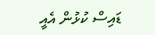ޑައިސް ކުޅުން އެއީ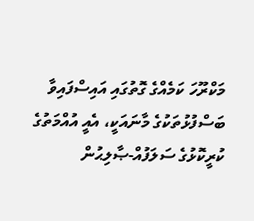މަކްރޫހަ ކަމެއްގެ ގޮތުގައި އައިސްފައިވާ ބަސްފުޅުތަކުގެ މާނައަކީ، އެއީ އުއްމަތުގެ ކުރީކޮޅުގެ ސަލަފުއް-ޞާލިޙުން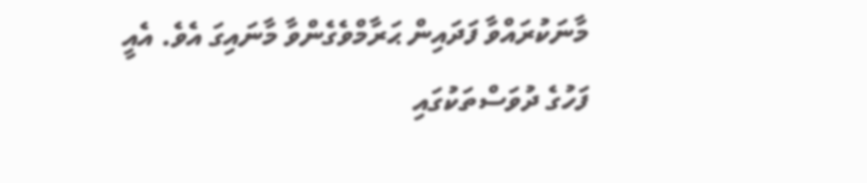މާނަކުރައްވާ ފަދައިން ޙަރާމްވެގެންވާ މާނައިގަ އެވެ. އެއީ ފަހުގެ ދުވަސްތަކުގައި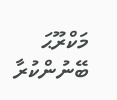މަކްރޫޙަ ބޭނުންކުރާ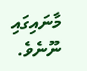މާނައިގައި ނޫނެވެ.